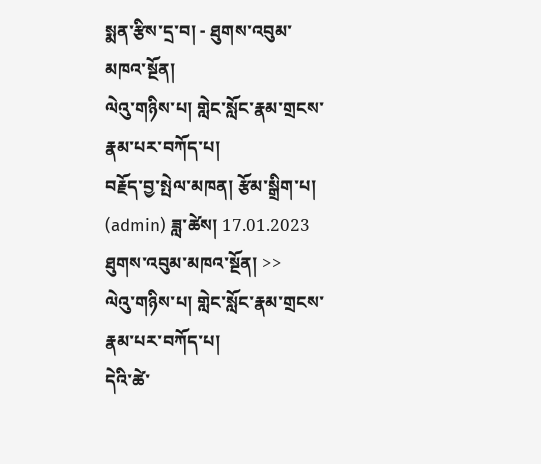སྨན་རྩིས་དྲ་བ། - ཐུགས་འབུམ་མཁའ་སྔོན།
ལེའུ་གཉིས་པ། གླེང་སློང་རྣམ་གྲངས་རྣམ་པར་བཀོད་པ།
བརྗོད་བྱ་སྤེལ་མཁན། རྩོམ་སྒྲིག་པ། (admin) ཟླ་ཚེས། 17.01.2023
ཐུགས་འབུམ་མཁའ་སྔོན། >>
ལེའུ་གཉིས་པ། གླེང་སློང་རྣམ་གྲངས་རྣམ་པར་བཀོད་པ།
དེའི་ཚེ་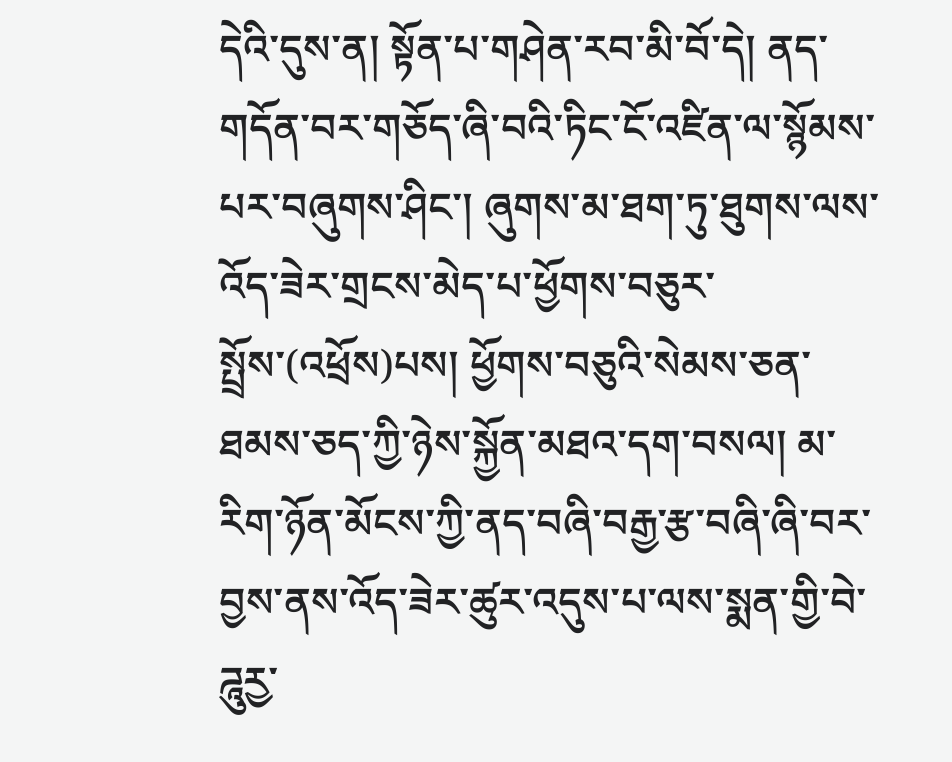དེའི་དུས་ན། སྟོན་པ་གཤེན་རབ་མི་བོ་དེ། ནད་གདོན་བར་གཅོད་ཞི་བའི་ཏིང་ངོ་འཛིན་ལ་སྙོམས་པར་བཞུགས་ཤིང་། ཞུགས་མ་ཐག་ཏུ་ཐུགས་ལས་འོད་ཟེར་གྲངས་མེད་པ་ཕྱོགས་བཅུར་སྤྲོས་(འཕྲོས)པས། ཕྱོགས་བཅུའི་སེམས་ཅན་ཐམས་ཅད་ཀྱི་ཉེས་སྐྱོན་མཐའ་དག་བསལ། མ་རིག་ཉོན་མོངས་ཀྱི་ནད་བཞི་བརྒྱ་རྩ་བཞི་ཞི་བར་བྱས་ནས་འོད་ཟེར་ཚུར་འདུས་པ་ལས་སྨན་གྱི་བེ་ཌཱུརྱ་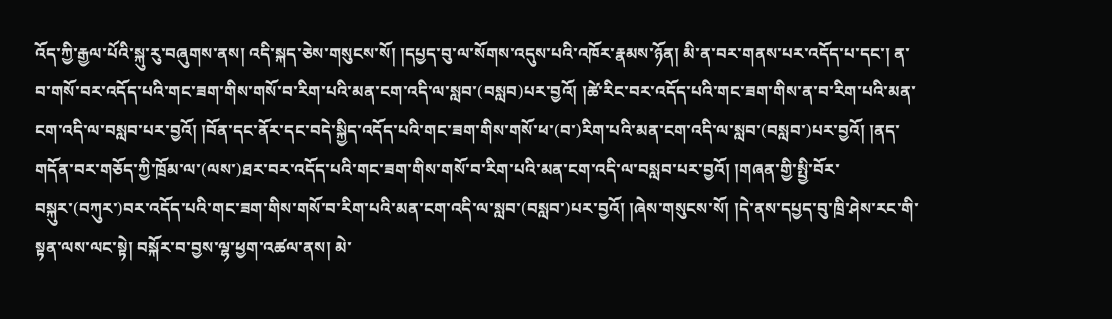འོད་ཀྱི་རྒྱལ་པོའི་སྐུ་རུ་བཞུགས་ནས། འདི་སྐད་ཅེས་གསུངས་སོ། །དཔྱད་བུ་ལ་སོགས་འདུས་པའི་འཁོར་རྣམས་ཉོན། མི་ན་བར་གནས་པར་འདོད་པ་དང་། ན་བ་གསོ་བར་འདོད་པའི་གང་ཟག་གིས་གསོ་བ་རིག་པའི་མན་ངག་འདི་ལ་སླབ་(བསླབ)པར་བྱའོ། །ཚེ་རིང་བར་འདོད་པའི་གང་ཟག་གིས་ན་བ་རིག་པའི་མན་ངག་འདི་ལ་བསླབ་པར་བྱའོ། །བོན་དང་ནོར་དང་བདེ་སྐྱིད་འདོད་པའི་གང་ཟག་གིས་གསོ་ཕ་(བ་)རིག་པའི་མན་ངག་འདི་ལ་སླབ་(བསླབ་)པར་བྱའོ། །ནད་གདོན་བར་གཅོད་ཀྱི་ཁྲོམ་ལ་(ལས་)ཐར་བར་འདོད་པའི་གང་ཟག་གིས་གསོ་བ་རིག་པའི་མན་ངག་འདི་ལ་བསླབ་པར་བྱའོ། །གཞན་གྱི་སྤྱི་བོར་བསྐུར་(བཀུར་)བར་འདོད་པའི་གང་ཟག་གིས་གསོ་བ་རིག་པའི་མན་ངག་འདི་ལ་སླབ་(བསླབ་)པར་བྱའོ། །ཞེས་གསུངས་སོ། །དེ་ནས་དཔྱད་བུ་ཁྲི་ཤེས་རང་གི་སྟན་ལས་ལང་སྟེ། བསྐོར་བ་བྱས་ལྷ་ཕྱག་འཚལ་ནས། མེ་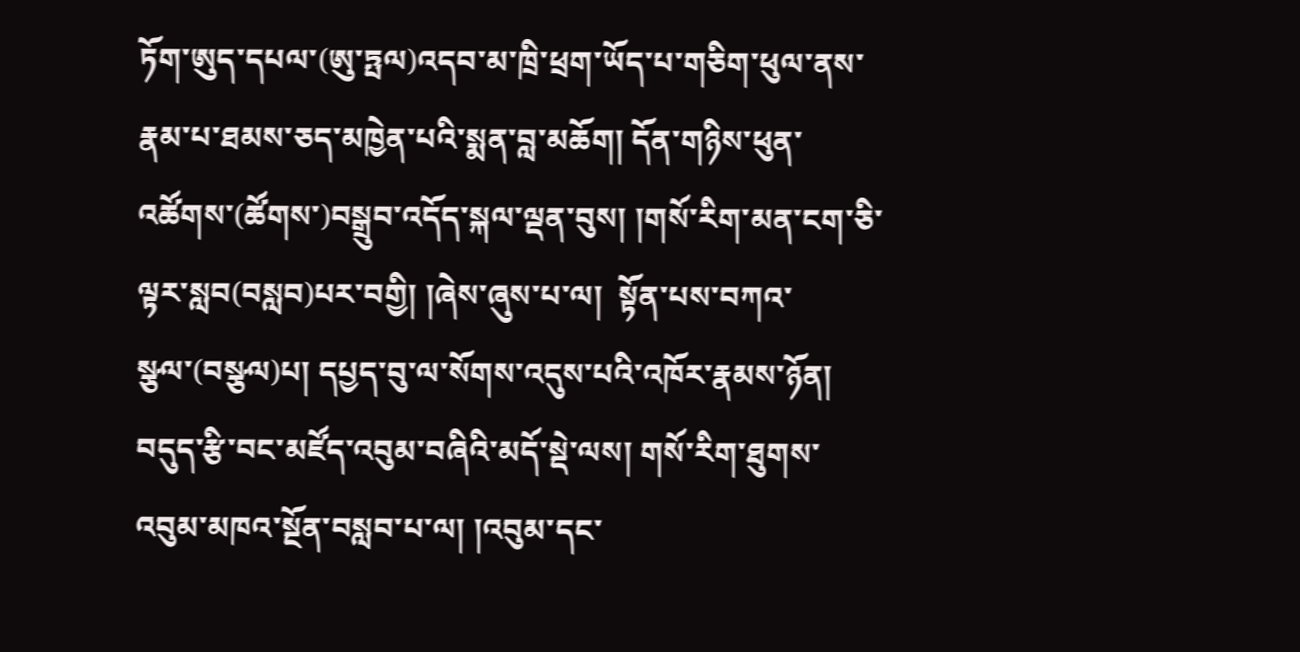ཏོག་ཨུད་དཔལ་(ཨུ་ཏྤལ)འདབ་མ་ཁྲི་ཕྲག་ཡོད་པ་གཅིག་ཕུལ་ནས་རྣམ་པ་ཐམས་ཅད་མཁྱེན་པའི་སྨན་བླ་མཆོག། དོན་གཉིས་ཕུན་འཚོགས་(ཚོགས་)བསྒྲུབ་འདོད་སྐལ་ལྡན་བུས། །གསོ་རིག་མན་ངག་ཅི་ལྟར་སླབ(བསླབ)པར་བགྱི། །ཞེས་ཞུས་པ་ལ།  སྟོན་པས་བཀའ་སྩལ་(བསྩལ)པ། དཔྱད་བུ་ལ་སོགས་འདུས་པའི་འཁོར་རྣམས་ཉོན། བདུད་རྩི་བང་མཛོད་འབུམ་བཞིའི་མདོ་སྡེ་ལས། གསོ་རིག་ཐུགས་འབུམ་མཁའ་སྔོན་བསླབ་པ་ལ། །འབུམ་དང་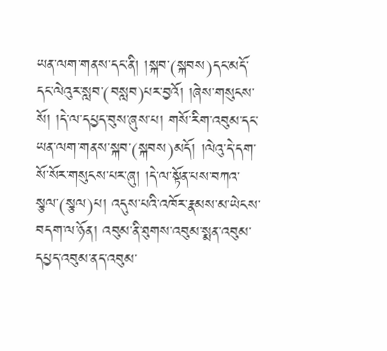ཡན་ལག་གནས་དང་ནི། །སྐབ་(སྐབས)དང་མདོ་དང་ལེའུར་སླབ་(བསླབ)པར་བྱའོ། །ཞེས་གསུངས་སོ། །དེ་ལ་དཔྱད་བུས་ཞུས་པ། གསོ་རིག་འབུམ་དང་ཡན་ལག་གནས་སྐབ་(སྐབས)མདོ། །ལེའུ་དེ་དག་སོ་སོར་གསུངས་པར་ཞུ། །དེ་ལ་སྟོན་པས་བཀའ་སྩལ་(སྩལ)པ། འདུས་པའི་འཁོར་རྣམས་མ་ཡེངས་བདག་ལ་ཉོན། འབུམ་ནི་ཐུགས་འབུམ་སྨན་འབུམ་དཔྱད་འབུམ་ནད་འབུམ་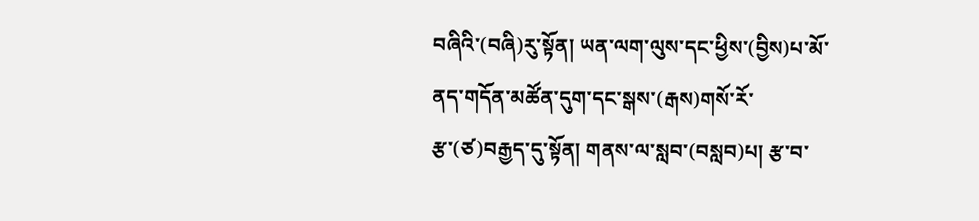བཞིའི་(བཞི)རུ་སྟོན། ཡན་ལག་ལུས་དང་ཕྱིས་(བྱིས)པ་མོ་ནད་གདོན་མཚོན་དུག་དང་སྒས་(རྒས)གསོ་རོ་རྩ་(ཙ)བརྒྱད་དུ་སྟོན། གནས་ལ་སླབ་(བསླབ)པ། རྩ་བ་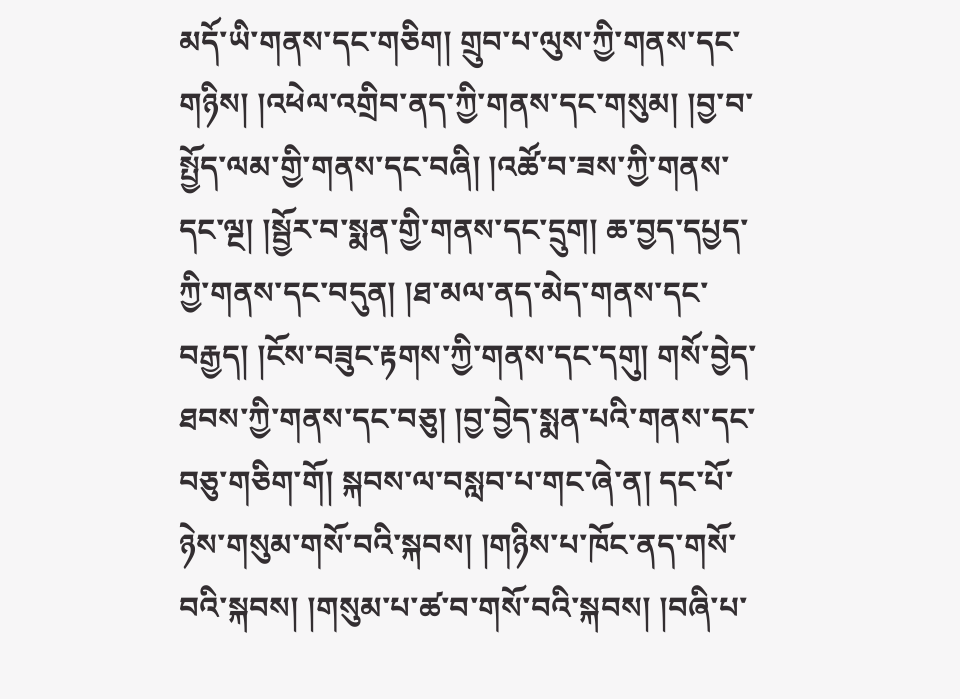མདོ་ཡི་གནས་དང་གཅིག། གྲུབ་པ་ལུས་ཀྱི་གནས་དང་གཉིས། །འཕེལ་འགྲིབ་ནད་ཀྱི་གནས་དང་གསུམ། །བྱ་བ་སྤྱོད་ལམ་གྱི་གནས་དང་བཞི། །འཚོ་བ་ཟས་ཀྱི་གནས་དང་ལྔ། །སྦྱོར་བ་སྨན་གྱི་གནས་དང་དྲུག། ཆ་བྱད་དཔྱད་ཀྱི་གནས་དང་བདུན། །ཐ་མལ་ནད་མེད་གནས་དང་བརྒྱད། །ངོས་བཟུང་རྟགས་ཀྱི་གནས་དང་དགུ། གསོ་བྱེད་ཐབས་ཀྱི་གནས་དང་བཅུ། །བྱ་བྱེད་སྨན་པའི་གནས་དང་བཅུ་གཅིག་གོ། སྐབས་ལ་བསླབ་པ་གང་ཞེ་ན། དང་པོ་ཉེས་གསུམ་གསོ་བའི་སྐབས། །གཉིས་པ་ཁོང་ནད་གསོ་བའི་སྐབས། །གསུམ་པ་ཚ་བ་གསོ་བའི་སྐབས། །བཞི་པ་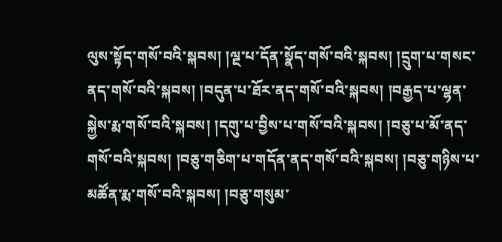ལུས་སྟོད་གསོ་བའི་སྐབས། །ལྔ་པ་དོན་སྣོད་གསོ་བའི་སྐབས། །དྲུག་པ་གསང་ནད་གསོ་བའི་སྐབས། །བདུན་པ་ཐོར་ནད་གསོ་བའི་སྐབས། །བརྒྱད་པ་ལྷན་སྐྱེས་རྨ་གསོ་བའི་སྐབས། །དགུ་པ་བྱིས་པ་གསོ་བའི་སྐབས། །བཅུ་པ་མོ་ནད་གསོ་བའི་སྐབས། །བཅུ་གཅིག་པ་གདོན་ནད་གསོ་བའི་སྐབས། །བཅུ་གཉིས་པ་མཚོན་རྨ་གསོ་བའི་སྐབས། །བཅུ་གསུམ་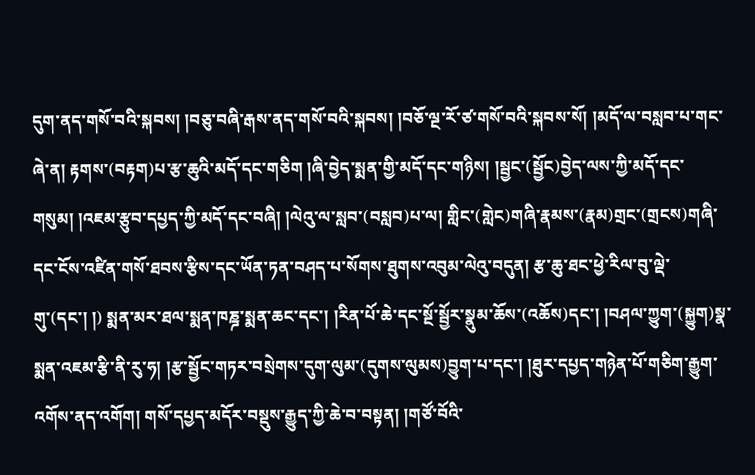དུག་ནད་གསོ་བའི་སྐབས། །བཅུ་བཞི་རྒས་ནད་གསོ་བའི་སྐབས། །བཅོ་ལྔ་རོ་ཙ་གསོ་བའི་སྐབས་སོ། །མདོ་ལ་བསླབ་པ་གང་ཞེ་ན། རྟགས་(བརྟག)པ་རྩ་ཆུའི་མདོ་དང་གཅིག །ཞི་བྱེད་སྨན་གྱི་མདོ་དང་གཉིས། །སྦྱང་(སྦྱོང)བྱེད་ལས་ཀྱི་མདོ་དང་གསུམ། །འཇམ་རྩུབ་དཔྱད་ཀྱི་མདོ་དང་བཞི། །ལེའུ་ལ་སླབ་(བསླབ)པ་ལ། གླིང་(གླེང)གཞི་རྣམས་(རྣམ)གྲང་(གྲངས)གཞི་དང་ངོས་འཛིན་གསོ་ཐབས་རྩིས་དང་ཡོན་ཏན་བཤད་པ་སོགས་ཐུགས་འབུམ་ལེའུ་བདུན། རྩ་ཆུ་ཐང་ཕྱེ་རིལ་བུ་ལྡེ་གུ་(དང་། །) སྨན་མར་ཐལ་སྨན་ཁཎྜ་སྨན་ཆང་དང་། །རིན་པོ་ཆེ་དང་སྔོ་སྦྱོར་སྣུམ་ཆོས་(འཆོས)དང་། །བཤལ་ཀྱུག་(སྐྱུག)སྣ་སྨན་འཇམ་རྩི་ནི་རུ་ཧ། །རྩ་སྦྱོང་གཏར་བསྲེགས་དུག་ལུམ་(དུགས་ལུམས)བྱུག་པ་དང་། །ཐུར་དཔྱད་གཉེན་པོ་གཅིག་རྒྱུག་འགོས་ནད་འགོག། གསོ་དཔྱད་མདོར་བསྡུས་རྒྱུད་ཀྱི་ཆེ་བ་བསྟན། །གཙོ་བོའི་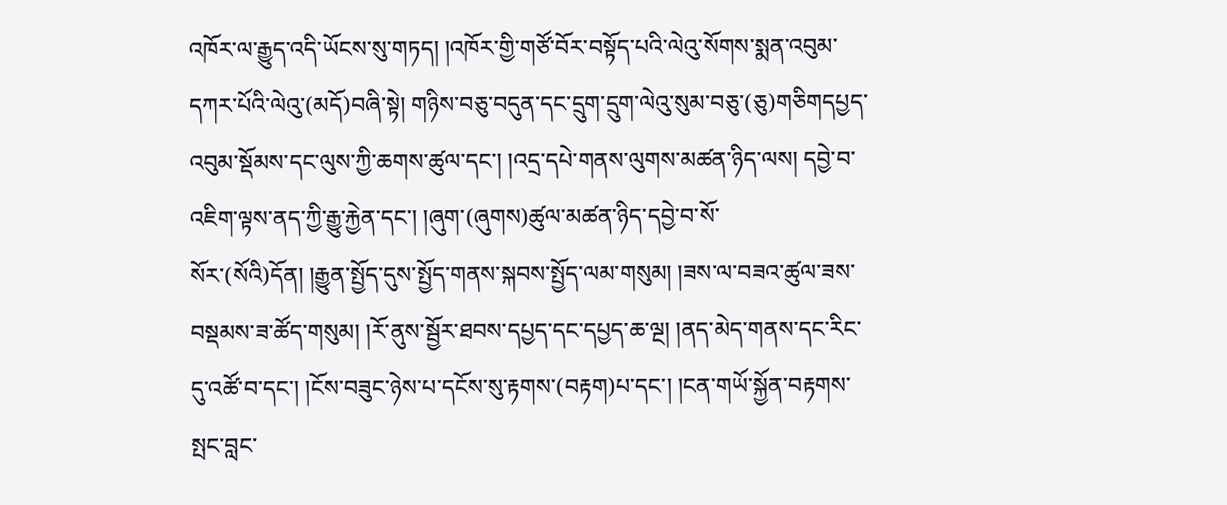འཁོར་ལ་རྒྱུད་འདི་ཡོངས་སུ་གཏད། །འཁོར་གྱི་གཙོ་བོར་བསྟོད་པའི་ལེའུ་སོགས་སྨན་འབུམ་དཀར་པོའི་ལེའུ་(མདོ)བཞི་སྟེ། གཉིས་བཅུ་བདུན་དང་དྲུག་དྲུག་ལེའུ་སུམ་བཅུ་(ཅུ)གཅིགདཔྱད་འབུམ་སྡོམས་དང་ལུས་ཀྱི་ཆགས་ཚུལ་དང་། །འདྲ་དཔེ་གནས་ལུགས་མཚན་ཉིད་ལས། དབྱེ་བ་འཇིག་ལྟས་ནད་ཀྱི་རྒྱུ་རྐྱེན་དང་། །ཞུག་(ཞུགས)ཚུལ་མཚན་ཉིད་དབྱེ་བ་སོ་སོར་(སོའི)དོན། །རྒྱུན་སྤྱོད་དུས་སྤྱོད་གནས་སྐབས་སྤྱོད་ལམ་གསུམ། །ཟས་ལ་བཟའ་ཚུལ་ཟས་བསྡམས་ཟ་ཚོད་གསུམ། །རོ་ནུས་སྦྱོར་ཐབས་དཔྱད་དང་དཔྱད་ཆ་ལྔ། །ནད་མེད་གནས་དང་རིང་དུ་འཚོ་བ་དང་། །ངོས་བཟུང་ཉེས་པ་དངོས་སུ་རྟགས་(བརྟག)པ་དང་། །ངན་གཡོ་སྐྱོན་བརྟགས་སྤང་བླང་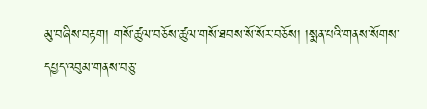མུ་བཞིས་བརྟག། གསོ་ཚུལ་བཅོས་ཚུལ་གསོ་ཐབས་སོ་སོར་བཅོས། །སྨན་པའི་གནས་སོགས་དཔྱད་འབུམ་གནས་བཅུ་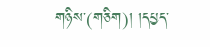གཉིས་(གཅིག)། །དཔྱད་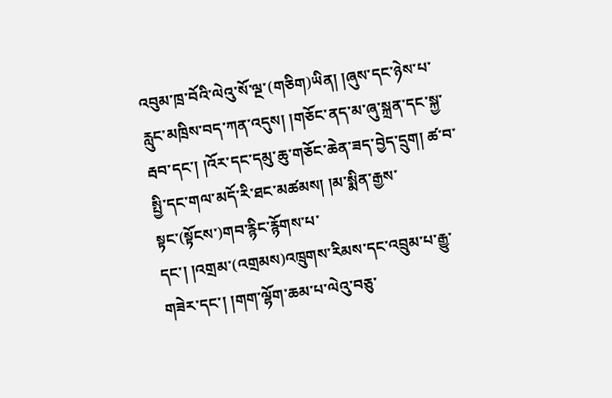འབུམ་ཁྲ་བོའི་ལེའུ་སོ་ལྔ་(གཅིག)ཡིན། །ཞུས་དང་ཉེས་པ་རླུང་མཁྲིས་བད་ཀན་འདུས། །གཅོང་ནད་མ་ཞུ་སྐྲན་དང་སྐྱ་རྦབ་དང་། །འོར་དང་དམུ་ཆུ་གཅོང་ཆེན་ཟད་བྱེད་དྲུག། ཚ་བ་སྤྱི་དང་གལ་མདོ་རི་ཐང་མཚམས། །མ་སྨིན་རྒྱས་སྟང་(སྟོངས་)གབ་རྙིང་རྙོགས་པ་དང་། །འགྲམ་(འགྲམས)འཁྲུགས་རིམས་དང་འབྲུམ་པ་རྒྱུ་གཟེར་དང་། །གག་ལྷོག་ཆམ་པ་ལེའུ་བཅུ་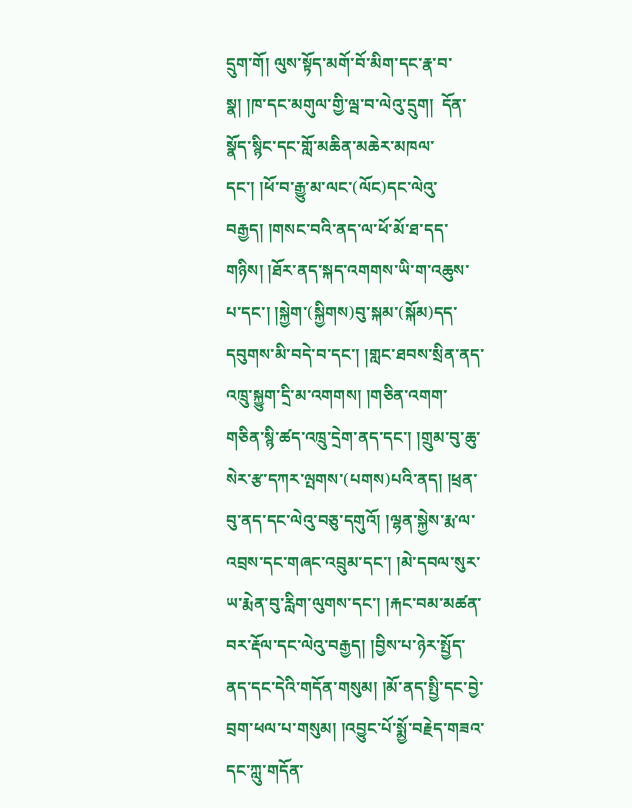དྲུག་གོ། ལུས་སྟོད་མགོ་བོ་མིག་དང་རྣ་བ་སྣ། །ཁ་དང་མགུལ་གྱི་ལྦ་བ་ལེའུ་དྲུག།  དོན་སྣོད་སྙིང་དང་གློ་མཆིན་མཆེར་མཁལ་དང་། །ཕོ་བ་རྒྱུ་མ་ལང་(ལོང)དང་ལེའུ་བརྒྱད། །གསང་བའི་ནད་ལ་ཕོ་མོ་ཐ་དད་གཉིས། །ཐོར་ནད་སྐད་འགགས་ཡི་ག་འཆུས་པ་དང་། །སྐྱེག་(སྐྱིགས)བུ་སྐམ་(སྐོམ)དད་དབུགས་མི་བདེ་བ་དང་། །གླང་ཐབས་སྲིན་ནད་འཁྲུ་སྐྱུག་དྲི་མ་འགགས། །གཅིན་འགག་གཅིན་སྙི་ཚད་འཁྲུ་དྲེག་ནད་དང་། །གྲུམ་བུ་ཆུ་སེར་རྩ་དཀར་ལྤགས་(པགས)པའི་ནད། །ཕྲན་བུ་ནད་དང་ལེའུ་བཅུ་དགུའོ། །ལྷན་སྐྱེས་རྨ་ལ་འབྲས་དང་གཞང་འབྲུམ་དང་། །མེ་དབལ་སུར་ཡ་རྨེན་བུ་རླིག་ལུགས་དང་། །རྐང་བམ་མཚན་བར་རྡོལ་དང་ལེའུ་བརྒྱད། །བྱིས་པ་ཉེར་སྤྱོད་ནད་དང་དེའི་གདོན་གསུམ། །མོ་ནད་སྤྱི་དང་བྱེ་བྲག་ཕལ་པ་གསུམ། །འབྱུང་པོ་སྨྱོ་བརྗེད་གཟའ་དང་ཀླུ་གདོན་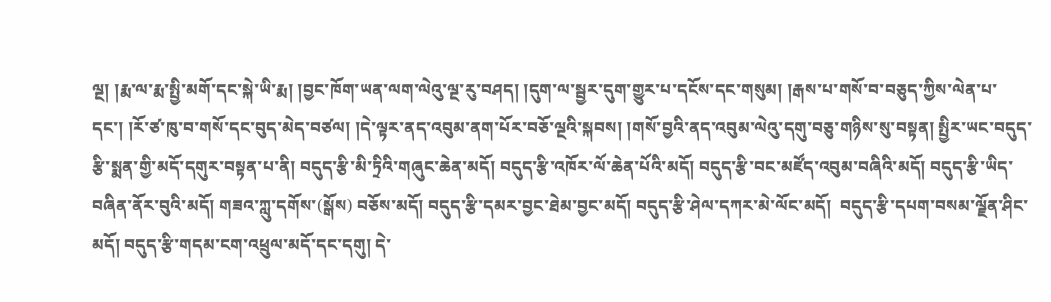ལྔ། །རྨ་ལ་རྨ་སྤྱི་མགོ་དང་སྐེ་ཡི་རྨ། །བྱང་ཁོག་ཡན་ལག་ལེའུ་ལྔ་རུ་བཤད། །དུག་ལ་སྦྱར་དུག་གྱུར་པ་དངོས་དང་གསུམ། །རྒས་པ་གསོ་བ་བཅུད་ཀྱིས་ལེན་པ་དང་། །རོ་ཙ་ཁུ་བ་གསོ་དང་བུད་མེད་བཙལ། །དེ་ལྟར་ནད་འབུམ་ནག་པོར་བཅོ་ལྔའི་སྐབས། །གསོ་བྱའི་ནད་འབུམ་ལེའུ་དགུ་བཅུ་གཉིས་སུ་བསྟན། སྤྱིར་ཡང་བདུད་རྩི་སྨན་གྱི་མདོ་དགུར་བསྟན་པ་ནི། བདུད་རྩི་མི་ཏྲིའི་གཞུང་ཆེན་མདོ། བདུད་རྩི་འཁོར་ལོ་ཆེན་པོའི་མདོ། བདུད་རྩི་བང་མཛོད་འབུམ་བཞིའི་མདོ། བདུད་རྩི་ཡིད་བཞིན་ནོར་བུའི་མདོ། གཟའ་ཀླུ་དགོས་(སྒོས) བཅོས་མདོ། བདུད་རྩི་དམར་བྱང་ཐེམ་བྱང་མདོ། བདུད་རྩི་ཤེལ་དཀར་མེ་ལོང་མདོ།  བདུད་རྩི་དཔག་བསམ་ལྗོན་ཤིང་མདོ། བདུད་རྩི་གདམ་ངག་འཕྲུལ་མདོ་དང་དགུ། དེ་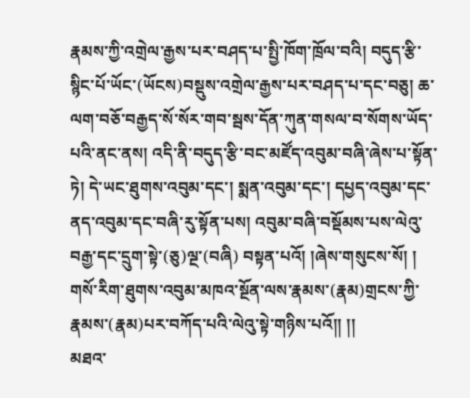རྣམས་ཀྱི་འགྲེལ་རྒྱས་པར་བཤད་པ་སྤྱི་ཁོག་ཁྲོལ་བའི། བདུད་རྩི་སྙིང་པོ་ཡོང་(ཡོངས)བསྡུས་འགྲེལ་རྒྱས་པར་བཤད་པ་དང་བཅུ། ཆ་ལག་བཅོ་བརྒྱད་སོ་སོར་གབ་སྦས་དོན་ཀུན་གསལ་བ་སོགས་ཡོད་པའི་ནང་ནས། འདི་ནི་བདུད་རྩི་བང་མཛོད་འབུམ་བཞི་ཞེས་པ་སྟོན་ཏེ། དེ་ཡང་ཐུགས་འབུམ་དང་། སྨན་འབུམ་དང་། དཔྱད་འབུམ་དང་ནད་འབུམ་དང་བཞི་རུ་སྟོན་པས། འབུམ་བཞི་བསྡོམས་པས་ལེའུ་བརྒྱ་དང་དྲུག་སྟེ་(ཅུ)ལྔ་(བཞི) བསྟན་པའོ། །ཞེས་གསུངས་སོ། །
གསོ་རིག་ཐུགས་འབུམ་མཁའ་སྔོན་ལས་རྣམས་(རྣམ)གྲངས་ཀྱི་རྣམས་(རྣམ)པར་བཀོད་པའི་ལེའུ་སྟེ་གཉིས་པའོ།། །།
མཐའ་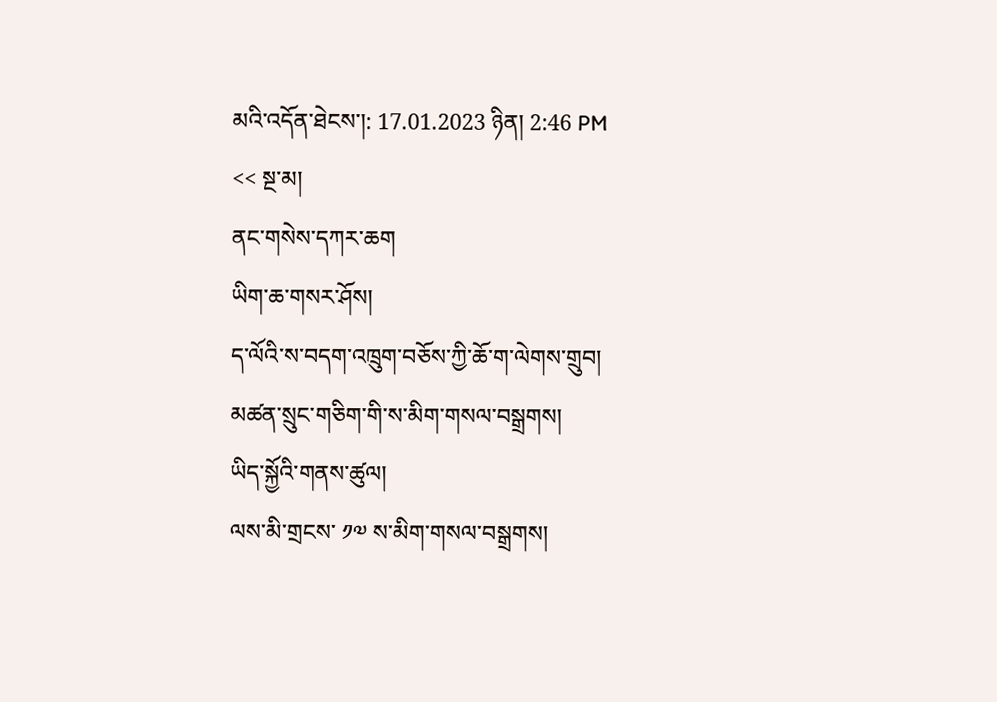མའི་འདོན་ཐེངས་།: 17.01.2023 ཉིན། 2:46 PM
<< སྔ་མ།
ནང་གསེས་དཀར་ཆག
ཡིག་ཆ་གསར་ཤོས།
ད་ལོའི་ས་བདག་འཁྲུག་བཅོས་ཀྱི་ཆོ་ག་ལེགས་གྲུབ།
མཚན་སྲུང་གཅིག་གི་ས་མིག་གསལ་བསྒྲགས།
ཡིད་སྐྱོའི་གནས་ཚུལ།
ལས་མི་གྲངས་ ༡༧ ས་མིག་གསལ་བསྒྲགས།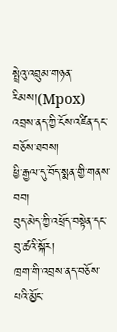སྤྲེའུ་འབྲུམ་གཉན་རིམས།(Mpox)
འབྲས་ནད་ཀྱི་ངོས་འཛིན་དང་བཅོས་ཐབས།
ཕྱི་རྒྱལ་དུ་བོད་སྨན་གྱི་གནས་བབ།
བུད་མེད་ཀྱི་འཕྲོད་བསྟེན་དང་བུ་ཚའི་སྐོར།
ཁྲག་གི་འབྲས་ནད་བཅོས་པའི་མྱོང་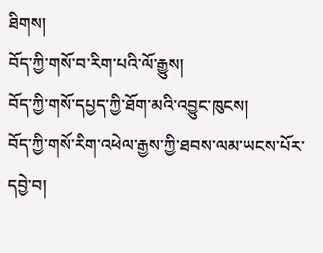ཐིགས།
བོད་ཀྱི་གསོ་བ་རིག་པའི་ལོ་རྒྱུས།
བོད་ཀྱི་གསོ་དཔྱད་ཀྱི་ཐོག་མའི་འབྱུང་ཁུངས།
བོད་ཀྱི་གསོ་རིག་འཕེལ་རྒྱས་ཀྱི་ཐབས་ལམ་ཡངས་པོར་དབྱེ་བ།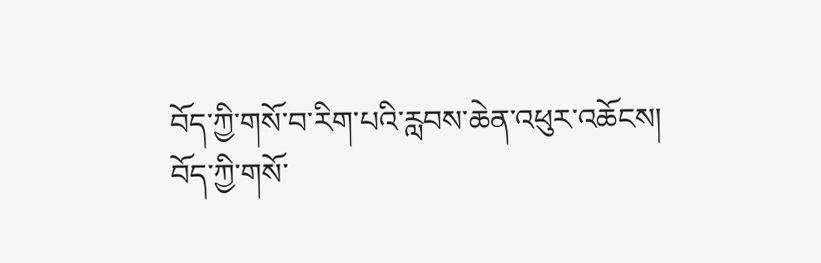བོད་ཀྱི་གསོ་བ་རིག་པའི་རླབས་ཆེན་འཕུར་འཆོངས།
བོད་ཀྱི་གསོ་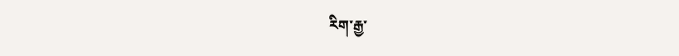རིག་རྒྱ་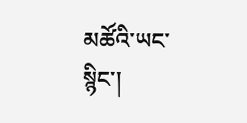མཚོའི་ཡང་སྙིང་།